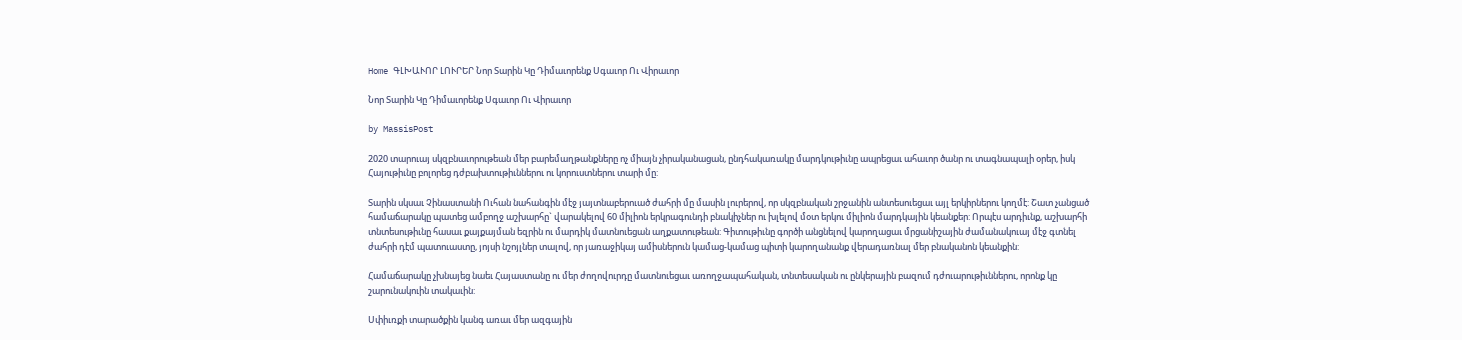Home ԳԼԽԱՒՈՐ ԼՈՒՐԵՐ Նոր Տարին Կը Դիմաւորենք Սգաւոր Ու Վիրաւոր

Նոր Տարին Կը Դիմաւորենք Սգաւոր Ու Վիրաւոր

by MassisPost

2020 տարուայ սկզբնաւորութեան մեր բարեմաղթանքները ոչ միայն չիրականացան, ընդհակառակը մարդկութիւնը ապրեցաւ ահաւոր ծանր ու տագնապալի օրեր, իսկ Հայութիւնը բոլորեց դժբախտութիւններու ու կորուստներու տարի մը:

Տարին սկսաւ Չինաստանի Ուհան նահանգին մէջ յայտնաբերուած ժահրի մը մասին լուրերով, որ սկզբնական շրջանին անտեսուեցաւ այլ երկիրներու կողմէ: Շատ չանցած համաճարակը պատեց ամբողջ աշխարհը` վարակելով 60 միլիոն երկրագունդի բնակիչներ ու խլելով մօտ երկու միլիոն մարդկային կեանքեր: Որպէս արդիւնք, աշխարհի տնտեսութիւնը հասաւ քայքայման եզրին ու մարդիկ մատնուեցան աղքատութեան: Գիտութիւնը գործի անցնելով կարողացաւ մրցանիշային ժամանակուայ մէջ գտնել ժահրի դէմ պատուաստը, յոյսի նշոյլներ տալով, որ յառաջիկայ ամիսներուն կամաց-կամաց պիտի կարողանանք վերադառնալ մեր բնականոն կեանքին:

Համաճարակը չխնայեց նաեւ Հայաստանը ու մեր ժողովուրդը մատնուեցաւ առողջապահական, տնտեսական ու ընկերային բազում դժուարութիւններու, որոնք կը շարունակուին տակաւին:

Սփիւռքի տարածքին կանգ առաւ մեր ազգային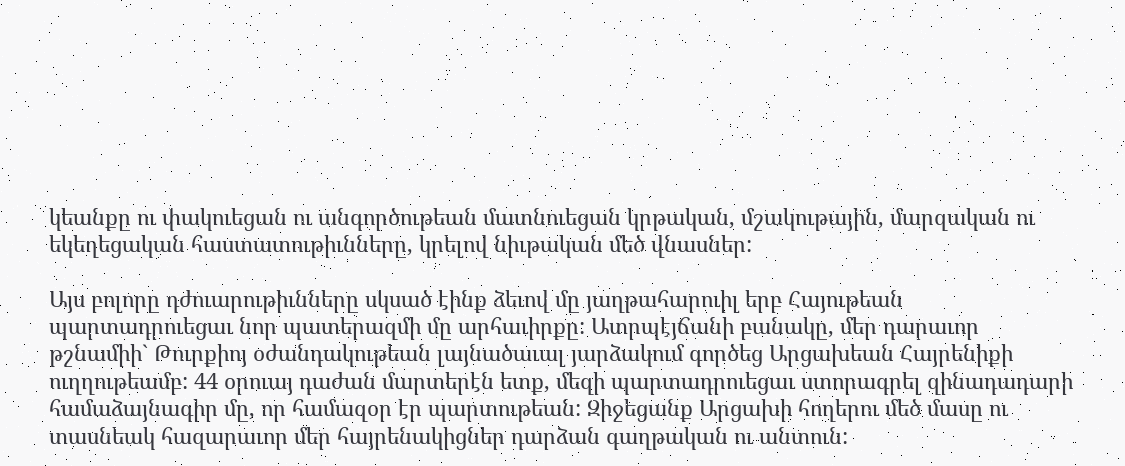կեանքը ու փակուեցան ու անգործութեան մատնուեցան կրթական, մշակութային, մարզական ու եկեղեցական հաստատութիւնները, կրելով նիւթական մեծ վնասներ:

Այս բոլորը դժուարութիւնները սկսած էինք ձեւով մը յաղթահարուիլ երբ Հայութեան պարտադրուեցաւ նոր պատերազմի մը արհաւիրքը: Ատրպէյճանի բանակը, մեր դարաւոր թշնամիի` Թուրքիոյ օժանդակութեան լայնածաւալ յարձակում գործեց Արցախեան Հայրենիքի ուղղութեամբ: 44 օրուայ դաժան մարտերէն ետք, մեզի պարտադրուեցաւ ստորագրել զինադադարի համաձայնագիր մը, որ համազօր էր պարտութեան: Զիջեցանք Արցախի հողերու մեծ մասը ու տասնեակ հազարաւոր մեր հայրենակիցներ դարձան գաղթական ու անտուն: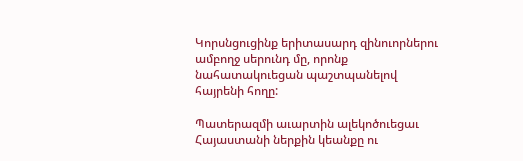Կորսնցուցինք երիտասարդ զինուորներու ամբողջ սերունդ մը, որոնք նահատակուեցան պաշտպանելով հայրենի հողը:

Պատերազմի աւարտին ալեկոծուեցաւ Հայաստանի ներքին կեանքը ու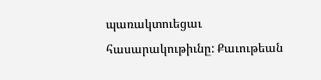պառակտուեցաւ հասարակութիւնը: Քաւութեան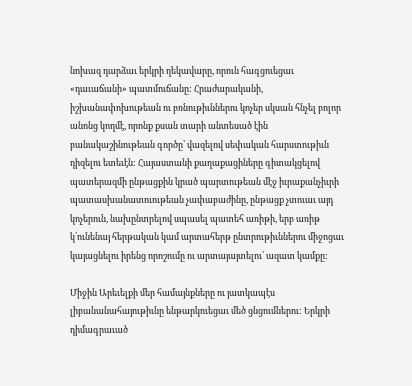նոխազ դարձաւ երկրի ղեկավարը, որուն հագցուեցաւ «դաւաճանի» պատմուճանը: Հրաժարականի, իշխանափոխութեան ու բռնութիւններու կոչեր սկսան հնչել բոլոր անոնց կողմէ, որոնք քսան տարի անտեսած էին բանակաշինութեան գործը՝ վազելով սեփական հարստութիւն դիզելու ետեւէն: Հայաստանի քաղաքացիները գիտակցելով պատերազմի ընթացքին կրած պարտութեան մէջ իւրաքանչիւրի պատասխանատուութեան չափաբաժինը, ընթացք չտուաւ այդ կոչերուն, նախընտրելով սպասել պատեհ առիթի, երբ առիթ կ՛ունենայ հերթական կամ արտահերթ ընտրութիւններու միջոցաւ կայացնելու իրենց որոշումը ու արտայայտելու՝ ազատ կամքը:

Միջին Արեւելքի մեր համայնքները ու յատկապէս լիբանանահայութիւնը ենթարկուեցաւ մեծ ցնցումներու: Երկրի դիմագրաւած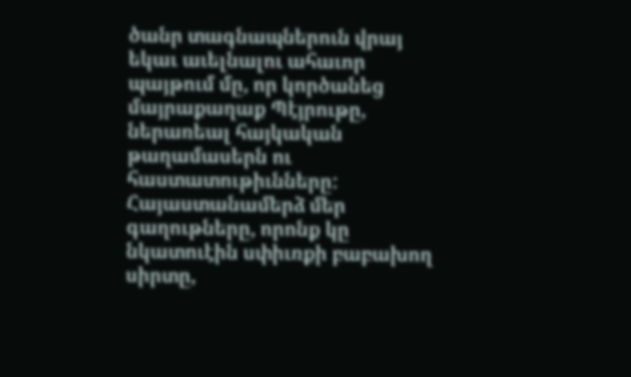ծանր տագնապներուն վրայ եկաւ աւելնալու ահաւոր պայթում մը, որ կործանեց մայրաքաղաք Պէյրութը, ներառեալ հայկական թաղամասերն ու հաստատութիւնները: Հայաստանամերձ մեր գաղութները, որոնք կը նկատուէին սփիւռքի բաբախող սիրտը,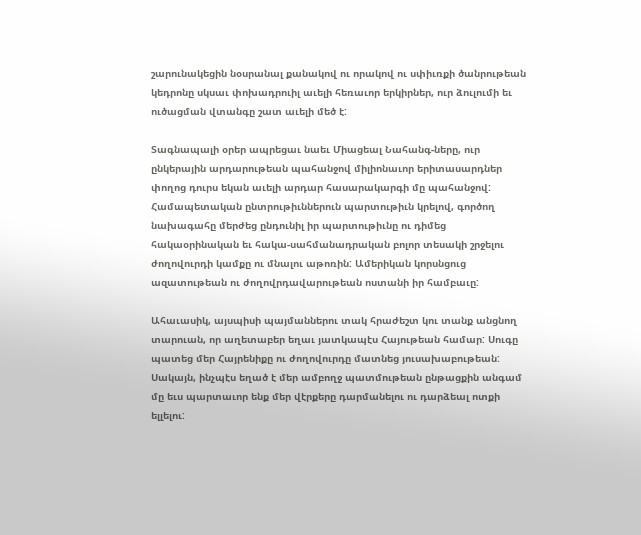շարունակեցին նօսրանալ քանակով ու որակով ու սփիւռքի ծանրութեան կեդրոնը սկսաւ փոխադրուիլ աւելի հեռաւոր երկիրներ, ուր ձուլումի եւ ուծացման վտանգը շատ աւելի մեծ է:

Տագնապալի օրեր ապրեցաւ նաեւ Միացեալ Նահանգ-ները, ուր ընկերային արդարութեան պահանջով միլիոնաւոր երիտասարդներ փողոց դուրս եկան աւելի արդար հասարակարգի մը պահանջով: Համապետական ընտրութիւններուն պարտութիւն կրելով, գործող նախագահը մերժեց ընդունիլ իր պարտութիւնը ու դիմեց հակաօրինական եւ հակա-սահմանադրական բոլոր տեսակի շրջելու ժողովուրդի կամքը ու մնալու աթոռին: Ամերիկան կորսնցուց ազատութեան ու ժողովրդավարութեան ոստանի իր համբաւը:

Ահաւասիկ, այսպիսի պայմաններու տակ հրաժեշտ կու տանք անցնող տարուան, որ աղետաբեր եղաւ յատկապէս Հայութեան համար: Սուգը պատեց մեր Հայրենիքը ու ժողովուրդը մատնեց յուսախաբութեան: Սակայն, ինչպէս եղած է մեր ամբողջ պատմութեան ընթացքին անգամ մը եւս պարտաւոր ենք մեր վէրքերը դարմանելու ու դարձեալ ոտքի ելլելու: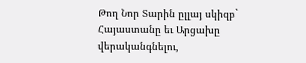Թող Նոր Տարին ըլլայ սկիզբ` Հայաստանը եւ Արցախը վերականգնելու,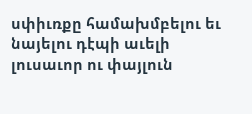սփիւռքը համախմբելու եւ նայելու դէպի աւելի լուսաւոր ու փայլուն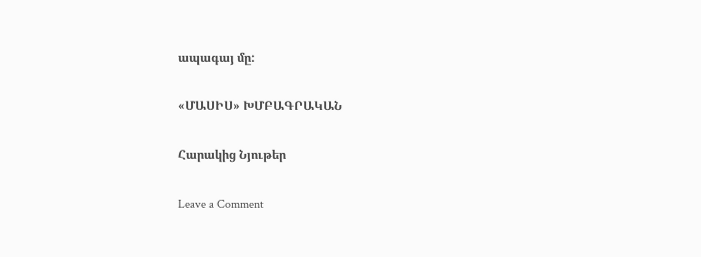ապագայ մը:

«ՄԱՍԻՍ» ԽՄԲԱԳՐԱԿԱՆ

Հարակից Նյութեր

Leave a Comment